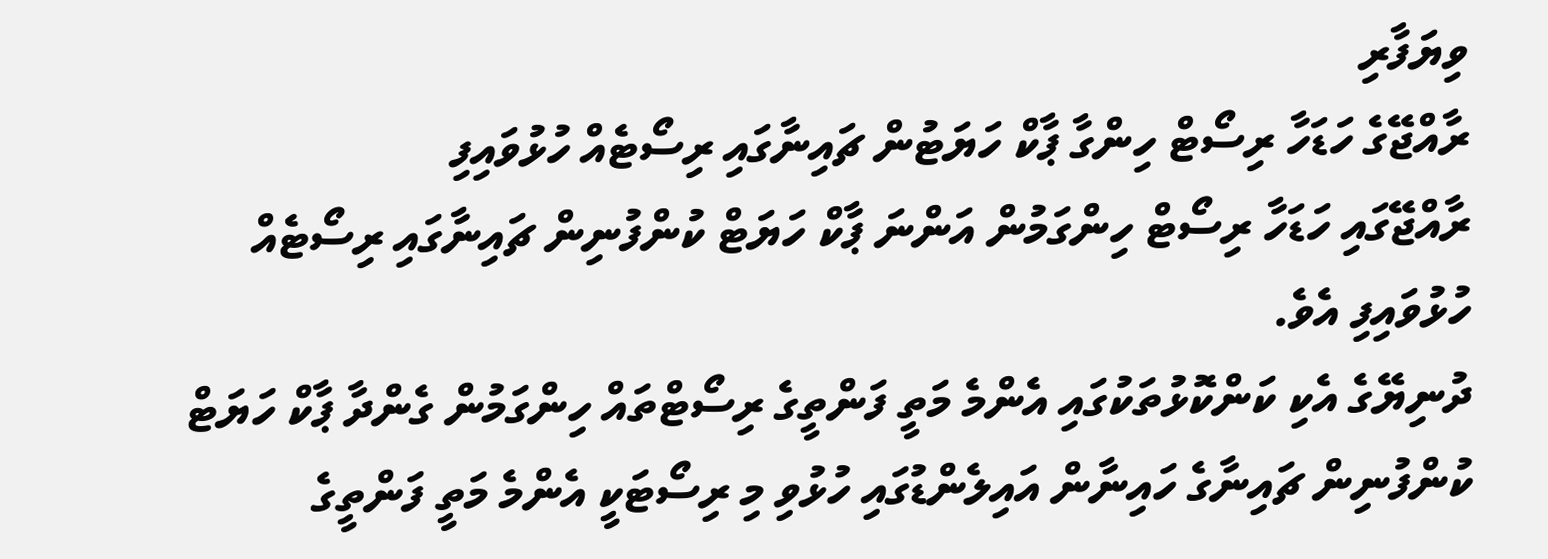ވިޔަފާރި
ރާއްޖޭގެ ހަޑަހާ ރިސޯޓް ހިންގާ ޕާކް ހަޔަޓުން ޗައިނާގައި ރިސޯޓެއް ހުޅުވައިފި
ރާއްޖޭގައި ހަޑަހާ ރިސޯޓް ހިންގަމުން އަންނަ ޕާކް ހަޔަޓް ކުންފުނިން ޗައިނާގައި ރިސޯޓެއް ހުޅުވައިފި އެވެ.
ދުނިޔޭގެ އެކި ކަންކޮޅުތަކުގައި އެންމެ މަތީ ފަންތީގެ ރިސޯޓްތައް ހިންގަމުން ގެންދާ ޕާކް ހަޔަޓް ކުންފުނިން ޗައިނާގެ ހައިނާން އައިލެންޑުގައި ހުޅުވި މި ރިސޯޓަކީ އެންމެ މަތީ ފަންތީގެ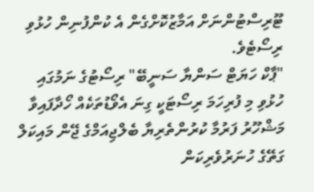ޓޫރިސްޓުންނަށް އަމާޒުކޮށްގެން އެ ކުންފުނިން ހުޅުވި ރިސޯޓެވެ.
"ޕާކް ހަޔަޓް ސަންޔާ ސަނީބޭ" ރިސޯޓުގެ ނަމުގައި ހުޅުވި މި ފުރިހަމަ ރިސޯޓަކީ ގިނަ އެވޯޑުތަކެއް ހޯދާފައިވާ މަޝްހޫރު ފަރުމާ ކުރުންތެރިޔާ ބެލްޖިއަމްގެ ޖޭން މައިކަލް ގަތޭގެ ހުނަރުވެރިކަން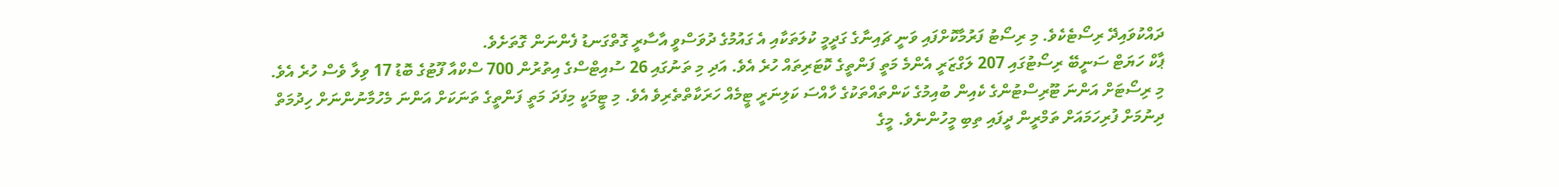ދައްކުވައިދޭ ރިސޯޓެކެވެ. މި ރިސޯޓު ފަރުމާކޮށްފައި ވަނީ ޗައިނާގެ ގަދީމީ ކުލަތަކާއި އެ ގައުމުގެ ދުވަސްވީ އާސާރީ ގޮތްގަނޑު ފެންނަން ގޮތަށެވެ.
ޕާކް ހަޔަޓް ސަނީބޭ ރިސޯޓުގައި 207 ލަގްޒަރީ އެންމެ މަތީ ފަންތީގެ ކޮޓަރިތައް ހުރެ އެވެ. އަދި މި ތަނުގައި 26 ސުއިޓްސްގެ އިތުރުން 700 ސްކްއާ ފޫޓުގެ ބޮޑު 17 ވިލާ ވެސް ހުރެ އެވެ.
މި ރިސޯޓަށް އަންނަ ޓޫރިސްޓުންގެ ކެއިން ބުއިމުގެ ކަންތައްތަކުގެ ހާއްސަ ކަލިނަރީ ޓީމެއް ހަރަކާތްތެރިވެ އެވެ. މި ޓީމަކީ މިފަދަ މަތީ ފަންތީގެ ތަނަކަށް އަންނަ މެހުމާނުންނަށް ހިދުމަތް ދިނުމަށް ފުރިހަމައަށް ތަމްރީން ދީފައި ތިބި މީހުންނެވެ. މީގެ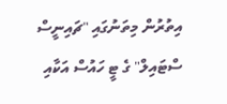އިތުރުން މިތަނުގައި "ޗައިނީސް ސްޓައިލް" ގެ ޓީ ހައުސް އަކާއި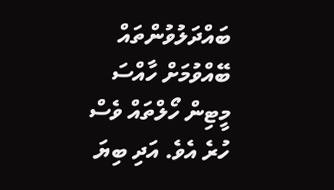ބައްދަލުވުންތައް ބޭއްވުމަށް ހާއްސަ މީޓިން ހޯލްތައް ވެސް ހުރެ އެވެ. އަދި ބިޔަ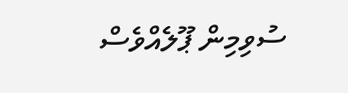ސުވިމިން ޕޫލެއްވެސް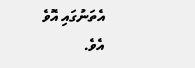އެތަނުގައި އޮވެ އެވެ.